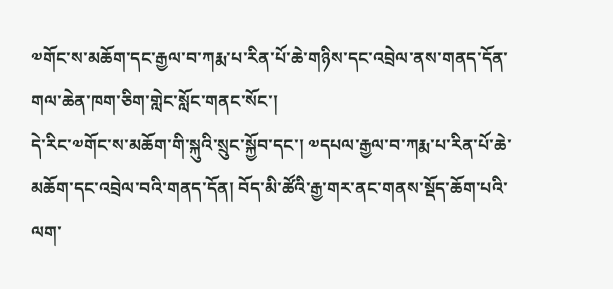༧གོང་ས་མཆོག་དང་རྒྱལ་བ་ཀརྨ་པ་རིན་པོ་ཆེ་གཉིས་དང་འབྲེལ་ནས་གནད་དོན་གལ་ཆེན་ཁག་ཅིག་གླེང་སློང་གནང་སོང་།
དེ་རིང་༧གོང་ས་མཆོག་གི་སྐུའི་སྲུང་སྐྱོབ་དང་། ༧དཔལ་རྒྱལ་བ་ཀརྨ་པ་རིན་པོ་ཆེ་མཆོག་དང་འབྲེལ་བའི་གནད་དོན། བོད་མི་ཚོའི་རྒྱ་གར་ནང་གནས་སྡོད་ཆོག་པའི་ལག་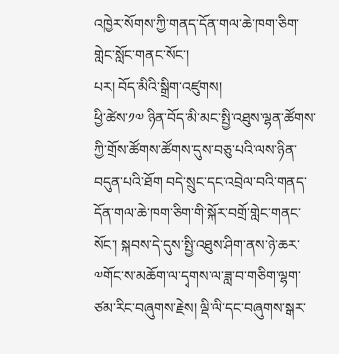འཁྱེར་སོགས་ཀྱི་གནད་དོན་གལ་ཆེ་ཁག་ཅིག་གླེང་སློང་གནང་སོང་།
པར། བོད་མིའི་སྒྲིག་འཛུགས།
ཕྱི་ཚེས་༡༧ ཉིན་བོད་མི་མང་སྤྱི་འཐུས་ལྷན་ཚོགས་ཀྱི་གྲོས་ཚོགས་ཚོགས་དུས་བཅུ་པའི་ལས་ཉིན་བདུན་པའི་ཐོག བདེ་སྲུང་དང་འབྲེལ་བའི་གནད་དོན་གལ་ཆེ་ཁག་ཅིག་གི་སྐོར་བགྲོ་གླེང་གནང་སོང་། སྐབས་དེ་དུས་སྤྱི་འཐུས་ཤིག་ནས་ཉེ་ཆར་༧གོང་ས་མཆོག་ལ་དྭགས་ལ་ཟླ་བ་གཅིག་ལྷག་ཙམ་རིང་བཞུགས་རྗེས། ལྡི་ལི་དང་བཞུགས་སྒར་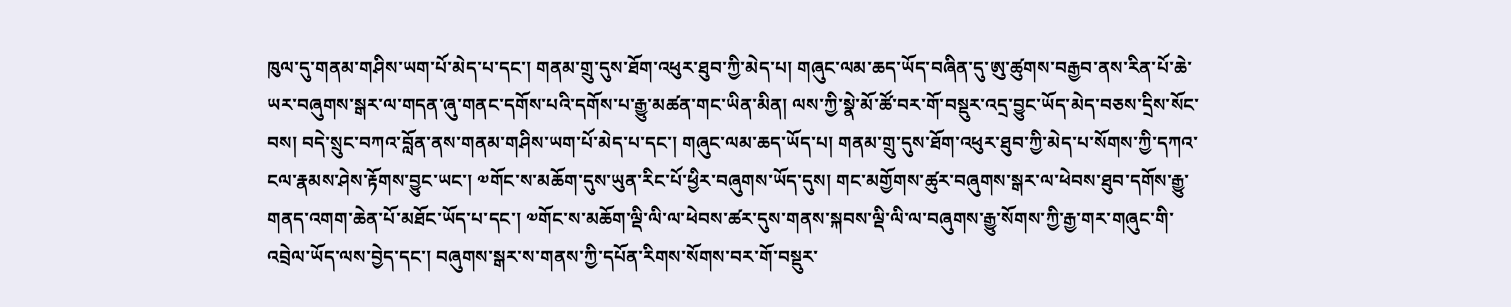ཁུལ་དུ་གནམ་གཤིས་ཡག་པོ་མེད་པ་དང་། གནམ་གྲུ་དུས་ཐོག་འཕུར་ཐུབ་ཀྱི་མེད་པ། གཞུང་ལམ་ཆད་ཡོད་བཞིན་དུ་ཨུ་ཚུགས་བརྒྱབ་ནས་རིན་པོ་ཆེ་ཡར་བཞུགས་སྒར་ལ་གདན་ཞུ་གནང་དགོས་པའི་དགོས་པ་རྒྱུ་མཚན་གང་ཡིན་མིན། ལས་ཀྱི་སྣེ་མོ་ཚོ་བར་གོ་བསྡུར་འདྲ་བྱུང་ཡོད་མེད་བཅས་དྲིས་སོང་བས། བདེ་སྲུང་བཀའ་བློན་ནས་གནམ་གཤིས་ཡག་པོ་མེད་པ་དང་། གཞུང་ལམ་ཆད་ཡོད་པ། གནམ་གྲུ་དུས་ཐོག་འཕུར་ཐུབ་ཀྱི་མེད་པ་སོགས་ཀྱི་དཀའ་ངལ་རྣམས་ཤེས་རྟོགས་བྱུང་ཡང་། ༧གོང་ས་མཆོག་དུས་ཡུན་རིང་པོ་ཕྱིར་བཞུགས་ཡོད་དུས། གང་མགྱོགས་ཚུར་བཞུགས་སྒར་ལ་ཕེབས་ཐུབ་དགོས་རྒྱུ་གནད་འགག་ཆེན་པོ་མཐོང་ཡོད་པ་དང་། ༧གོང་ས་མཆོག་ལྡི་ལི་ལ་ཕེབས་ཚར་དུས་གནས་སྐབས་ལྡི་ལི་ལ་བཞུགས་རྒྱུ་སོགས་ཀྱི་རྒྱ་གར་གཞུང་གི་འབྲེལ་ཡོད་ལས་བྱེད་དང་། བཞུགས་སྒར་ས་གནས་ཀྱི་དཔོན་རིགས་སོགས་བར་གོ་བསྡུར་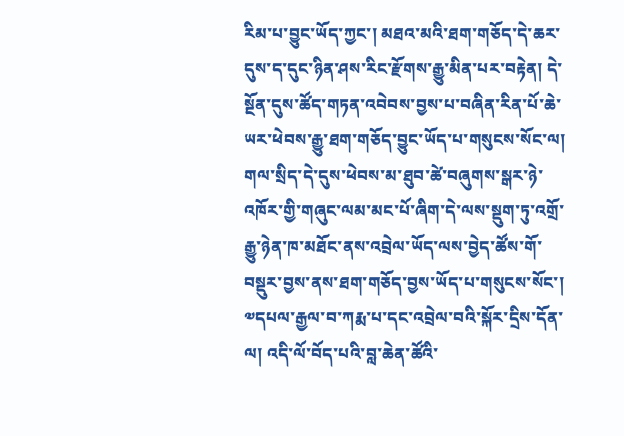རིམ་པ་བྱུང་ཡོད་ཀྱང་། མཐའ་མའི་ཐག་གཅོད་དེ་ཆར་དུས་ད་དུང་ཉིན་ཤས་རིང་རྫོགས་རྒྱུ་མིན་པར་བརྟེན། དེ་སྔོན་དུས་ཚོད་གཏན་འབེབས་བྱས་པ་བཞིན་རིན་པོ་ཆེ་ཡར་ཕེབས་རྒྱུ་ཐག་གཅོད་བྱུང་ཡོད་པ་གསུངས་སོང་ལ། གལ་སྲིད་དེ་དུས་ཕེབས་མ་ཐུབ་ཚེ་བཞུགས་སྒར་ཉེ་འཁོར་གྱི་གཞུང་ལམ་མང་པོ་ཞིག་དེ་ལས་སྡུག་ཏུ་འགྲོ་རྒྱུ་ཉེན་ཁ་མཐོང་ནས་འབྲེལ་ཡོད་ལས་བྱེད་ཚོས་གོ་བསྡུར་བྱས་ནས་ཐག་གཅོད་བྱས་ཡོད་པ་གསུངས་སོང་།
༧དཔལ་རྒྱལ་བ་ཀརྨ་པ་དང་འབྲེལ་བའི་སྐོར་དྲིས་དོན་ལ། འདི་ལོ་བོད་པའི་བླ་ཆེན་ཚོའི་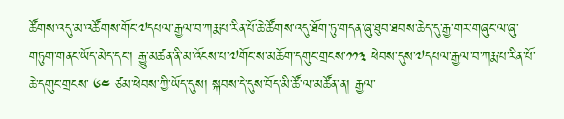ཚོགས་འདུ་མ་འཚོགས་གོང་༧དཔལ་རྒྱལ་བ་ཀརྨ་པ་རིན་པོ་ཆེ་ཚོགས་འདུ་ཐོག་ཏུ་གདན་ཞུ་ཐུབ་ཐབས་ཆེད་དུ་རྒྱ་གར་གཞུང་ལ་ཞུ་གཏུག་གནང་ཡོད་མེད་དང་། རྒྱུ་མཚན་ནི་མ་འོངས་པ་༧གོང་ས་མཆོག་དགུང་གྲངས་༡༡༣ ཕེབས་དུས་༧དཔལ་རྒྱལ་བ་ཀརྨ་པ་རིན་པོ་ཆེ་དགུང་གྲངས་ ༦༤ ཙམ་ཕེབས་ཀྱི་ཡོད་དུས། སྐབས་དེ་དུས་བོད་མི་ཚོ་ལ་མཚོན་ན། རྒྱལ་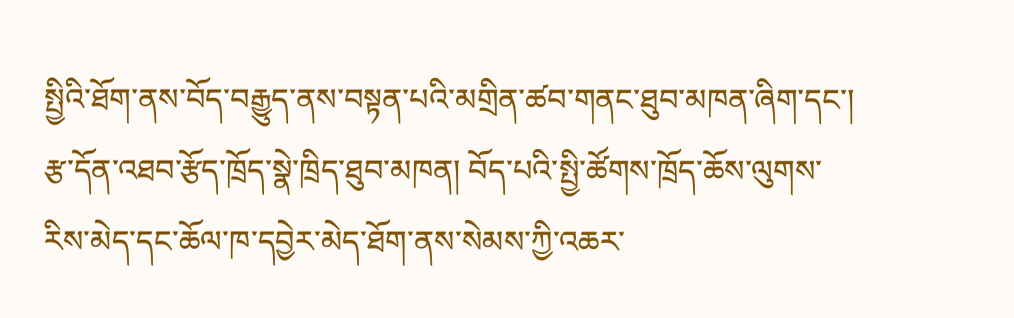སྤྱིའི་ཐོག་ནས་བོད་བརྒྱུད་ནས་བསྟན་པའི་མགྲིན་ཚབ་གནང་ཐུབ་མཁན་ཞིག་དང་། རྩ་དོན་འཐབ་རྩོད་ཁྲོད་སྣེ་ཁྲིད་ཐུབ་མཁན། བོད་པའི་སྤྱི་ཚོགས་ཁྲོད་ཆོས་ལུགས་རིས་མེད་དང་ཆོལ་ཁ་དབྱེར་མེད་ཐོག་ནས་སེམས་ཀྱི་འཆར་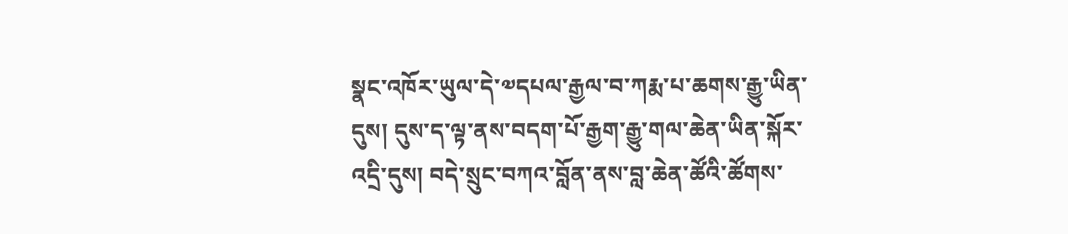སྣང་འཁོར་ཡུལ་དེ་༧དཔལ་རྒྱལ་བ་ཀརྨ་པ་ཆགས་རྒྱུ་ཡིན་དུས། དུས་ད་ལྟ་ནས་བདག་པོ་རྒྱག་རྒྱུ་གལ་ཆེན་ཡིན་སྐོར་འདྲི་དུས། བདེ་སྲུང་བཀའ་བློན་ནས་བླ་ཆེན་ཚོའི་ཚོགས་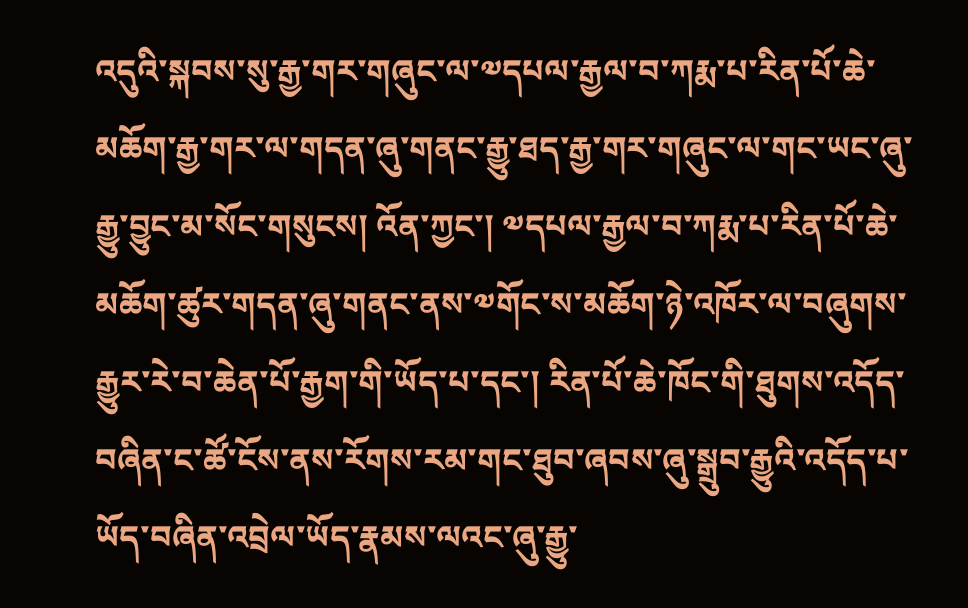འདུའི་སྐབས་སུ་རྒྱ་གར་གཞུང་ལ་༧དཔལ་རྒྱལ་བ་ཀརྨ་པ་རིན་པོ་ཆེ་མཆོག་རྒྱ་གར་ལ་གདན་ཞུ་གནང་རྒྱུ་ཐད་རྒྱ་གར་གཞུང་ལ་གང་ཡང་ཞུ་རྒྱུ་བྱུང་མ་སོང་གསུངས། འོན་ཀྱང་། ༧དཔལ་རྒྱལ་བ་ཀརྨ་པ་རིན་པོ་ཆེ་མཆོག་ཚུར་གདན་ཞུ་གནང་ནས་༧གོང་ས་མཆོག་ཉེ་འཁོར་ལ་བཞུགས་རྒྱུར་རེ་བ་ཆེན་པོ་རྒྱག་གི་ཡོད་པ་དང་། རིན་པོ་ཆེ་ཁོང་གི་ཐུགས་འདོད་བཞིན་ང་ཚོ་ངོས་ནས་རོགས་རམ་གང་ཐུབ་ཞབས་ཞུ་སྒྲུབ་རྒྱུའི་འདོད་པ་ཡོད་བཞིན་འབྲེལ་ཡོད་རྣམས་ལའང་ཞུ་རྒྱུ་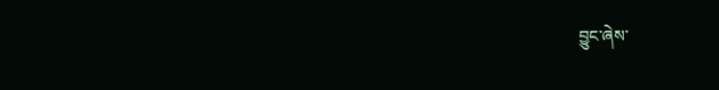བྱུང་ཞེས་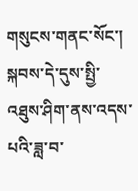གསུངས་གནང་སོང་།
སྐབས་དེ་དུས་སྤྱི་འཐུས་ཤིག་ནས་འདས་པའི་ཟླ་བ་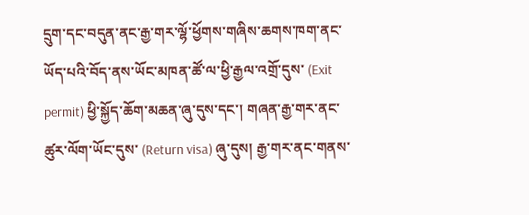དྲུག་དང་བདུན་ནང་རྒྱ་གར་ལྷོ་ཕྱོགས་གཞིས་ཆགས་ཁག་ནང་ཡོད་པའི་བོད་ནས་ཡོང་མཁན་ཚོ་ལ་ཕྱི་རྒྱལ་འགྲོ་དུས་ (Exit permit) ཕྱི་སྐྱོད་ཆོག་མཆན་ཞུ་དུས་དང་། གཞན་རྒྱ་གར་ནང་ཚུར་ལོག་ཡོང་དུས་ (Return visa) ཞུ་དུས། རྒྱ་གར་ནང་གནས་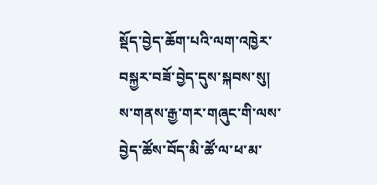སྡོད་བྱེད་ཆོག་པའི་ལག་འཁྱེར་བསྐྱར་བཟོ་བྱེད་དུས་སྐབས་སུ། ས་གནས་རྒྱ་གར་གཞུང་གི་ལས་བྱེད་ཚོས་བོད་མི་ཚོ་ལ་ཕ་མ་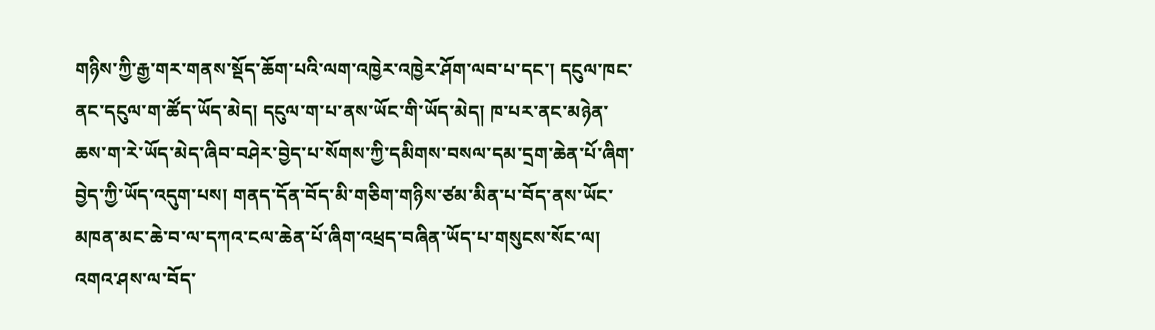གཉིས་ཀྱི་རྒྱ་གར་གནས་སྡོད་ཆོག་པའི་ལག་འཁྱེར་འཁྱེར་ཤོག་ལབ་པ་དང་། དངུལ་ཁང་ནང་དངུལ་ག་ཚོད་ཡོད་མེད། དངུལ་ག་པ་ནས་ཡོང་གི་ཡོད་མེད། ཁ་པར་ནང་མཉེན་ཆས་ག་རེ་ཡོད་མེད་ཞིབ་བཤེར་བྱེད་པ་སོགས་ཀྱི་དམིགས་བསལ་དམ་དྲག་ཆེན་པོ་ཞིག་བྱེད་ཀྱི་ཡོད་འདུག་པས། གནད་དོན་བོད་མི་གཅིག་གཉིས་ཙམ་མིན་པ་བོད་ནས་ཡོང་མཁན་མང་ཆེ་བ་ལ་དཀའ་ངལ་ཆེན་པོ་ཞིག་འཕྲད་བཞིན་ཡོད་པ་གསུངས་སོང་ལ། འགའ་ཤས་ལ་བོད་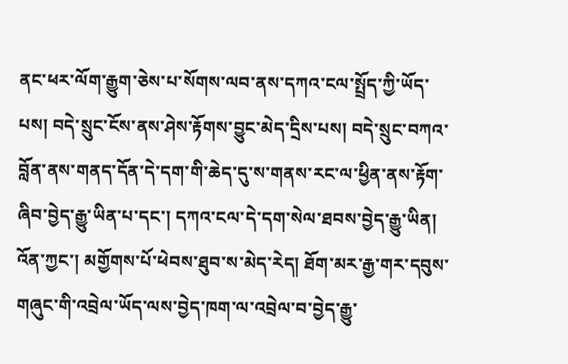ནང་ཕར་ལོག་རྒྱུག་ཅེས་པ་སོགས་ལབ་ནས་དཀའ་ངལ་སྤྲོད་ཀྱི་ཡོད་པས། བདེ་སྲུང་ངོས་ནས་ཤེས་རྟོགས་བྱུང་མེད་དྲིས་པས། བདེ་སྲུང་བཀའ་བློན་ནས་གནད་དོན་དེ་དག་གི་ཆེད་དུ་ས་གནས་རང་ལ་ཕྱིན་ནས་རྟོག་ཞིབ་བྱེད་རྒྱུ་ཡིན་པ་དང་། དཀའ་ངལ་དེ་དག་སེལ་ཐབས་བྱེད་རྒྱུ་ཡིན། འོན་ཀྱང་། མགྱོགས་པོ་ཕེབས་ཐུབ་ས་མེད་རེད། ཐོག་མར་རྒྱ་གར་དབུས་གཞུང་གི་འབྲེལ་ཡོད་ལས་བྱེད་ཁག་ལ་འབྲེལ་བ་བྱེད་རྒྱུ་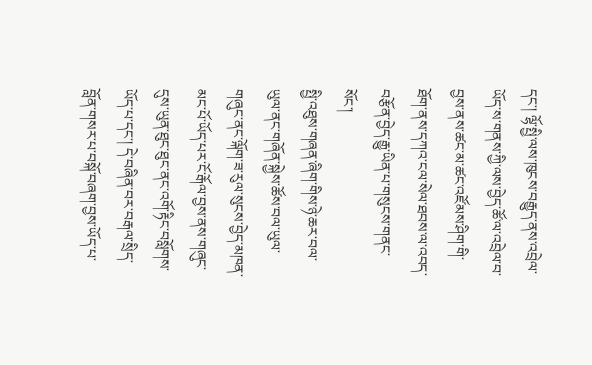དང་། ལྷོ་སྤྱི་ལས་ཁུངས་བརྒྱུད་ནས་འབྲེལ་ཡོད་ས་གནས་ཀྱི་ལས་བྱེད་ཚོ་ལ་འབྲེལ་བ་བྱས་ནས་ཚང་མ་ཚང་འཛོམས་ཤིག་གི་ཐོག་ནས་དཀའ་ངལ་སེལ་ཐབས་ལ་འབད་བརྩོན་བྱེད་རྒྱུ་ཡིན་པ་གསུངས་གནང་སོང་།
སྤྱི་འཐུས་གཞན་ཞིག་གིས་ཉེ་ཆར་བལ་ཡུལ་ནང་གཞོན་སྐྱེས་ཚོས་བལ་ཡུལ་གཞུང་ནང་ལྐོག་ཟ་རུལ་སུངས་བྱེད་མཁན་མང་པོ་ཡོད་པར་ངོ་རྒོལ་བྱས་ནས་གཞུང་དུས་ཡུན་ཐུང་ཐུང་ནང་འགོ་རྟིང་བསློགས་ཡོད་པ་དང་། དེ་བཞིན་བར་བརྒལ་སྲིད་བློན་གསར་པ་བསྐོ་བཞག་བྱས་ཡོད་པ་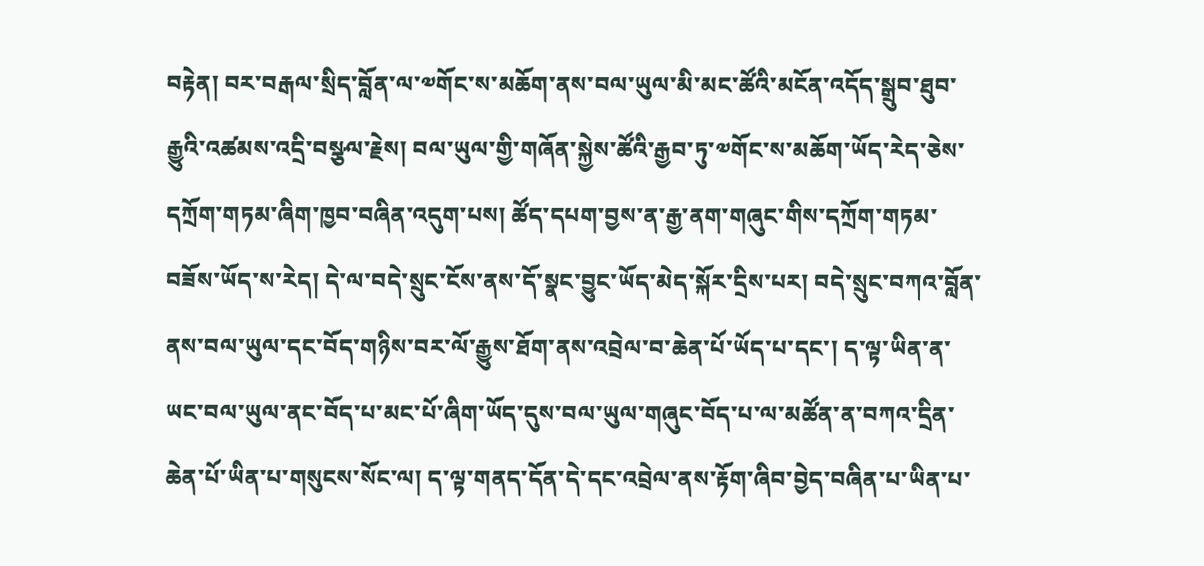བརྟེན། བར་བརྒལ་སྲིད་བློན་ལ་༧གོང་ས་མཆོག་ནས་བལ་ཡུལ་མི་མང་ཚོའི་མངོན་འདོད་སྒྲུབ་ཐུབ་རྒྱུའི་འཚམས་འདྲི་བསྩལ་རྗེས། བལ་ཡུལ་གྱི་གཞོན་སྐྱེས་ཚོའི་རྒྱབ་ཏུ་༧གོང་ས་མཆོག་ཡོད་རེད་ཅེས་དཀྲོག་གཏམ་ཞིག་ཁྱབ་བཞིན་འདུག་པས། ཚོད་དཔག་བྱས་ན་རྒྱ་ནག་གཞུང་གིས་དཀྲོག་གཏམ་བཟོས་ཡོད་ས་རེད། དེ་ལ་བདེ་སྲུང་ངོས་ནས་དོ་སྣང་བྱུང་ཡོད་མེད་སྐོར་དྲིས་པར། བདེ་སྲུང་བཀའ་བློན་ནས་བལ་ཡུལ་དང་བོད་གཉིས་བར་ལོ་རྒྱུས་ཐོག་ནས་འབྲེལ་བ་ཆེན་པོ་ཡོད་པ་དང་། ད་ལྟ་ཡིན་ན་ཡང་བལ་ཡུལ་ནང་བོད་པ་མང་པོ་ཞིག་ཡོད་དུས་བལ་ཡུལ་གཞུང་བོད་པ་ལ་མཚོན་ན་བཀའ་དྲིན་ཆེན་པོ་ཡིན་པ་གསུངས་སོང་ལ། ད་ལྟ་གནད་དོན་དེ་དང་འབྲེལ་ནས་རྟོག་ཞིབ་བྱེད་བཞིན་པ་ཡིན་པ་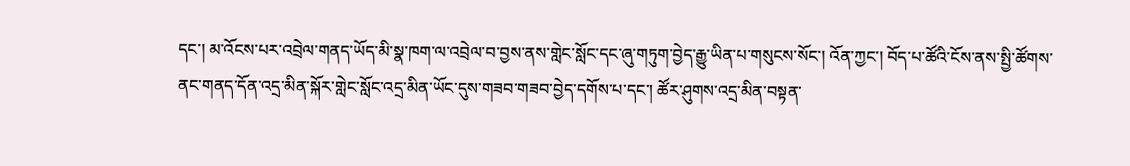དང་། མ་འོངས་པར་འབྲེལ་གནད་ཡོད་མི་སྣ་ཁག་ལ་འབྲེལ་བ་བྱས་ནས་གླེང་སློང་དང་ཞུ་གཏུག་བྱེད་རྒྱུ་ཡིན་པ་གསུངས་སོང་། འོན་ཀྱང་། བོད་པ་ཚོའི་ངོས་ནས་སྤྱི་ཚོགས་ནང་གནད་དོན་འདྲ་མིན་སྐོར་གླེང་སློང་འདྲ་མིན་ཡོང་དུས་གཟབ་གཟབ་བྱེད་དགོས་པ་དང་། ཚོར་ཤུགས་འདྲ་མིན་བསྟན་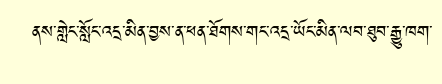ནས་གླེང་སློང་འདྲ་མིན་བྱས་ན་ཕན་ཐོགས་གང་འདྲ་ཡོང་མིན་ལབ་ཐུབ་རྒྱུ་ཁག་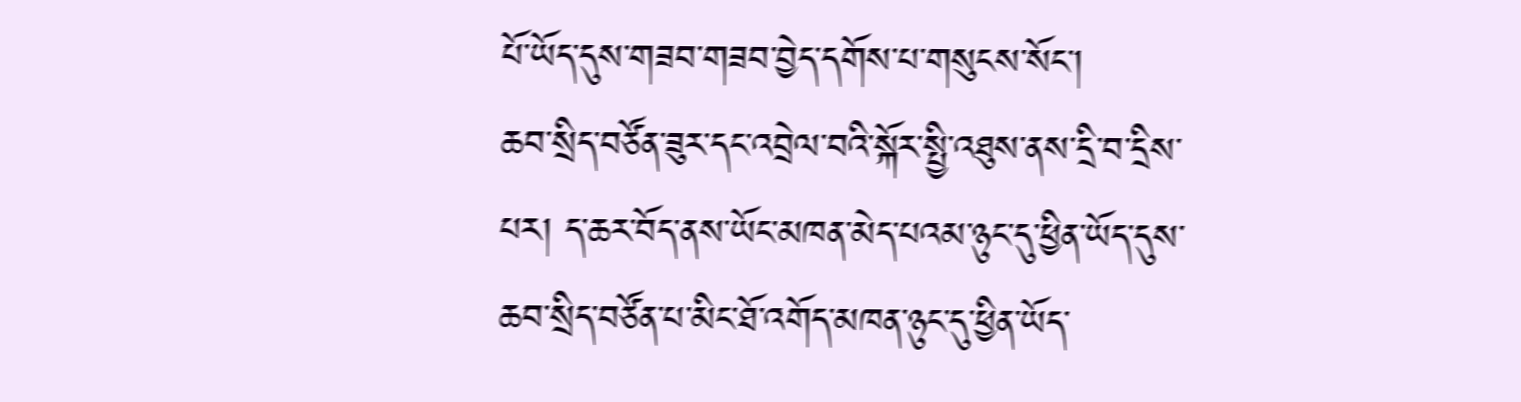པོ་ཡོད་དུས་གཟབ་གཟབ་བྱེད་དགོས་པ་གསུངས་སོང་།
ཆབ་སྲིད་བཙོན་ཟུར་དང་འབྲེལ་བའི་སྐོར་སྤྱི་འཐུས་ནས་དྲི་བ་དྲིས་པར། ད་ཆར་བོད་ནས་ཡོང་མཁན་མེད་པའམ་ཉུང་དུ་ཕྱིན་ཡོད་དུས་ཆབ་སྲིད་བཙོན་པ་མིང་ཐོ་འགོད་མཁན་ཉུང་དུ་ཕྱིན་ཡོད་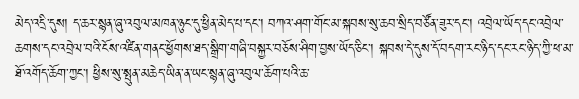མེད་འདྲི་དུས། ད་ཆར་སྙན་ཞུ་འབུལ་མཁན་ཉུང་དུ་ཕྱིན་མེད་པ་དང་། བཀའ་ཤག་གོང་མ་སྐབས་སུ་ཆབ་སྲིད་བཙོན་ཟུར་དང་། འབྲེལ་ཡོད་དང་འབྲེལ་ཆགས་དང་འབྲེལ་བའི་ངོས་འཛིན་གནང་ཕྱོགས་ཐད་སྒྲིག་གཞི་བསྐྱར་བཅོས་ཤིག་བྱས་ཡོད་ཅིང་། སྐབས་དེ་དུས་དོ་བདག་རང་ཉིད་དང་རང་ཉིད་ཀྱི་ཕ་མ་ཐོ་འགོད་ཆོག་ཀྱང་། ཕྱིས་སུ་སྤུན་མཆེད་ཡིན་ན་ཡང་སྙན་ཞུ་འབུལ་ཆོག་པའི་ཆ་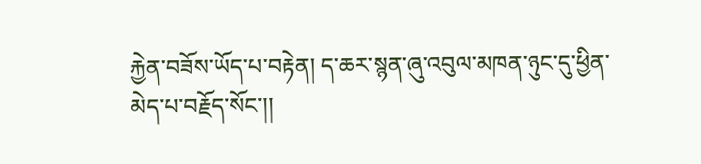རྐྱེན་བཟོས་ཡོད་པ་བརྟེན། ད་ཆར་སྙན་ཞུ་འབུལ་མཁན་ཉུང་དུ་ཕྱིན་མེད་པ་བརྗོད་སོང་།།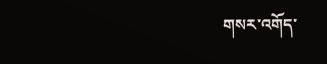གསར་འགོད་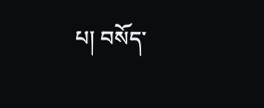པ། བསོད་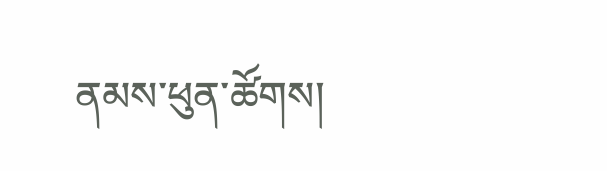ནམས་ཕུན་ཚོགས།